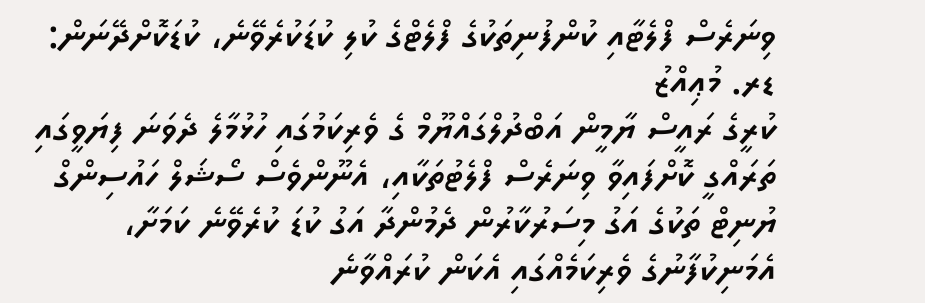ވިނަރެސް ފްލެޓާއި ކުންފުނިތަކުގެ ފްލެޓްގެ ކުލި ކުޑަކުރެވޭނެ، ކުޑަކޮށްދޭނަން: ޑރ. މުޢިއްޒު
ކުރީގެ ރައީސް ޔާމީން އަބްދުލްގައްޔޫމް ގެ ވެރިކަމުގައި ހުޅުމާލެ ދެވަނަ ފިޔަވީގައި ތަރައްގީ ކޮށްފައިވާ ވިނަރެސް ފްލެޓުތަކާއި، އެނޫންވެސް ސޯޝަލް ހައުސިންގް ޔުނިޓް ތަކުގެ އަގު މިސަރުކާރުން ދެމުންދާ އަގު ކުޑަ ކުރެވޭނެ ކަމަށާ، އެމަނިކުފާނުގެ ވެރިކަމެއްގައި އެކަން ކުރައްވާނެ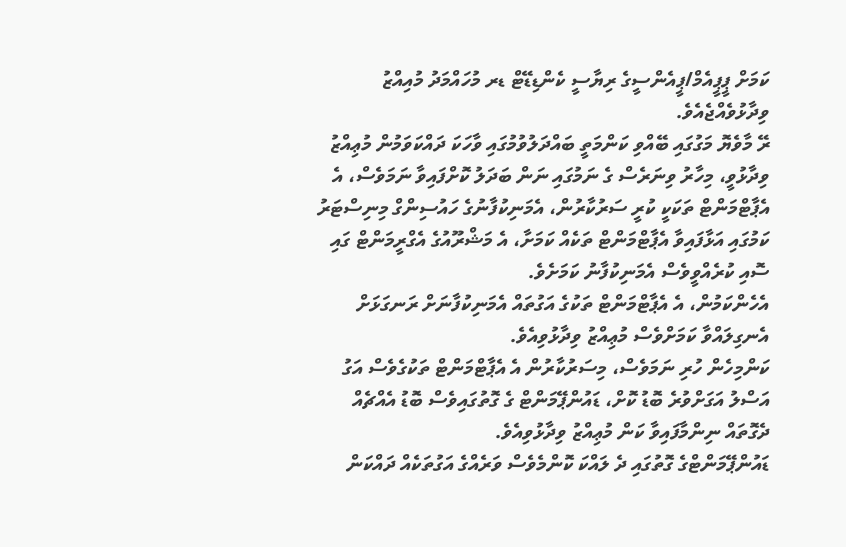ކަމަށް ޕީޕީއެމް/ޕީއެންސީގެ ރިޔާސީ ކެންޑިޑޭޓް ޑރ މުހައްމަދު މުއިއްޒު ވިދާޅުވެއްޖެއެވެ.
ރޭ މާވެޔޮ މަގުގައި ބޭއްވި ކަންމަތީ ބައްދަލުވުމުގައި ވާހަކަ ދައްކަވަމުން މުޢިއްޒު ވިދާޅުވީ، މިހާރު ވިނަރެސް ގެ ނަމުގައި ނަން ބަދަލު ކޮށްފައިވާ ނަމަވެސް، އެ އެޕާޓްމަންޓް ތަކަކީ ކުރީ ސަރުކާރުން، އެމަނިކުފާނުގެ ހައުސިންގް މިނިސްޓަރު ކަމުގައި އަޅާފައިވާ އެޕާޓްމަންޓް ތަކެއް ކަމަށާ، އެ މަޝްރޫއުގެ އެގްރީމަންޓް ގައި ސޮއި ކުރެއްވީވެސް އެމަނިކުފާނު ކަމަށެވެ.
އެހެންކަމުން، އެ އެޕާޓްމަންޓް ތަކުގެ އަގުތައް އެމަނިކުފާނަށް ރަނގަޅަށް އެނގިލައްވާ ކަމަށްވެސް މުޢިއްޒު ވިދާޅުވިއެވެ.
ކަންމިހެން ހުރި ނަމަވެސް، މިސަރުކާރުން އެ އެޕާޓްމަންޓް ތަކުގެވެސް އަގު އަސްލު އަގަށްވުރެ ބޮޑު ކޮށް، ޑައުންޕޭމަންޓް ގެ ގޮތުގައިވެސް ބޮޑު އެއްޗެއް ދެގޮތައް ނިންމާފައިވާ ކަން މުޢިއްޒު ވިދާޅުވިއެވެ.
ޑައުންޕޭމަންޓްގެ ގޮތުގައި ދެ ލައްކަ ކޮންމެވެސް ވަރެއްގެ އަގުތަކެއް ދައްކަން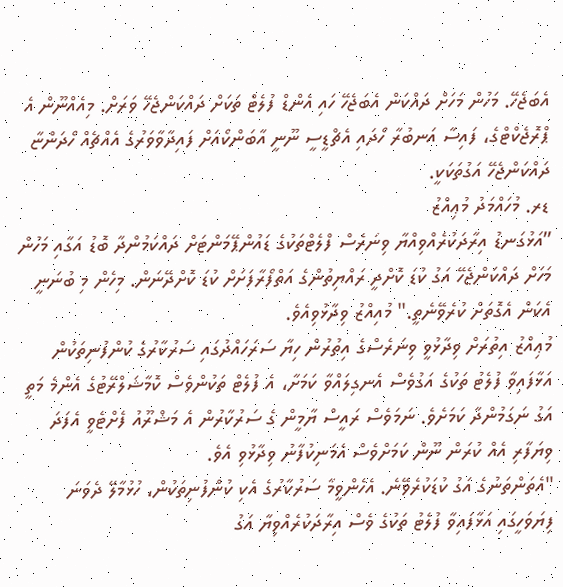އެބަޖެހޭ. މަހުން މަހަށް ދައްކަން އެބަޖެހޭ ހައި އެންޑް ފުލެޓް ތަކަށް ދައްކަންޖެހޭ ވަރަށް. މިއެއްނޫން އެ ޕްރޮޖެކްޓްގެ، ފައިސާ އަނބުރާ ހޯދައި އެޗްޑީސީ ނޫނީ އާބަންކޯއަށް ފައިދާވާވަރުގެ އެއްޗެއް ހޯދަންޏާ ދައްކަންޖެހޭ އަގުތަކަކީ.
ޑރ. މުހައްމަދު މުޢިއްޒު
”އަޅުގަނޑު އިރާދަކުރެއްވިއްޔާ ވިނަރެސް ފްލެޓްތަކުގެ ޑައުންޕޭމަންޓަށް ދައްކަމުންދާ ބޮޑު އަގާއި މަހުން މަހަށް ދައްކަންޖެހޭ އަގު ކުޑަ ކޮށްދީ ރައްޔިތުންގެ އަތްފޯރާފަށަށް ކުޑަ ކޮށްދޭނަން. މިހެން މި ބުނަނީ އެކަން އެގޮތަށް ކުރެވޭނެތީ." މުއިއްޒު ވިދާޅުވިއެވެ.
މުޢިއްޒު އިތުރަށް ވިދާޅުވީ ވިނަރެސްގެ އިތުރުން ހިޔާ ސަރަހައްދުގައި ސަރުކާރުގެ ކުންފުނިތަކުން އަޅާފައިވާ ފުލެޓު ތަކުގެ އަގުވެސް އެނގިލައްވާ ކަމަށާ، އެ ފުލެޓް ތަކުންވެސް ކޮމާޝަލްރޭޓުގެ އެންމެ މަތީ އަގު ނަގަމުންދާ ކަމަށެވެ. ނަމަވެސް ރައީސް ޔާމީން ގެ ސަރުކާރުން އެ މަޝްރޫއު ފެށްޓެވީ އެފަދަ ވިޔަފާރި އެއް ކުރަން ނޫން ކަމަށްވެސް އެމަނިކުފާނު ވިދާޅުވި އެވެ.
"އެތަންތަނުގެ އަގު ކުޑަކުރެވޭނެ. އެހެންވީމާ ސަރުކާރުގެ އެކި ކުންފުނިތަކުން، ހުޅުމާލޭ ދެވަނަ ފިޔަވަހީގައި އަޅާފައިވާ ފުލެޓު ތަކުގެ ވެސް އިރާދަކުރެއްވިޔާ އަގު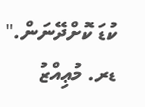ކުޑަ ކޮށްދޭނަން." ޑރ. މުޢިއްޒު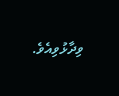ވިދާޅުވިއެވެ.